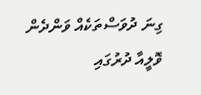ގިނަ ދުވަސްތަކެއް ވަންދެން ވޮލީއާ ދުރުގައި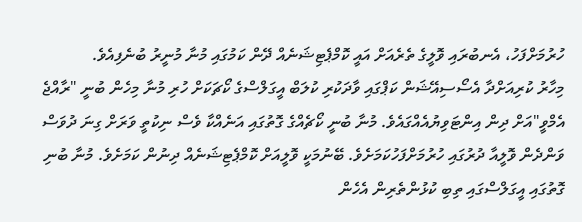ހުރުމަށްފަހު، އެނބުރައި ވޮލީގެ ތެރެއަށް އައީ ކޮމްޕެޓިޝަނެއް ދޭން ކަމުގައި މުނާ މުނީރު ބުނެފިއެވެ.
މިހާރު ކުރިއަށްދާ އެސޯސިއޭޝަން ކަޕްގައި ވާދަކުރި ކުލަބް އީގަލްސްގެ ކޯޗަކަށް ހުރި މުނާ މިހެން ބުނީ "ރާއްޖެ އެމްވީ"އަށް ދިން އިންޓަވިޔުއެއްގައެވެ. މުނާ ބުނީ ކޯޗެއްގެ ގޮތުގައި އަނެއްކާ ވެސް ނިކުތީ ވަރަށް ގިނަ ދުވަސް ވަންދެން ވޮލީއާ ދުރުގައި ހުރުމަށްފަހުކަމަށެވެ. ބޭނުމަކީ ވޮލީއަށް ކޮމްޕެޓިޝަނެއް ދިނުން ކަމަށެވެ. މުނާ ބުނި ގޮތުގައި އީގަލްސްގައި ތިބި ކުޅުންތެރިން އެހެން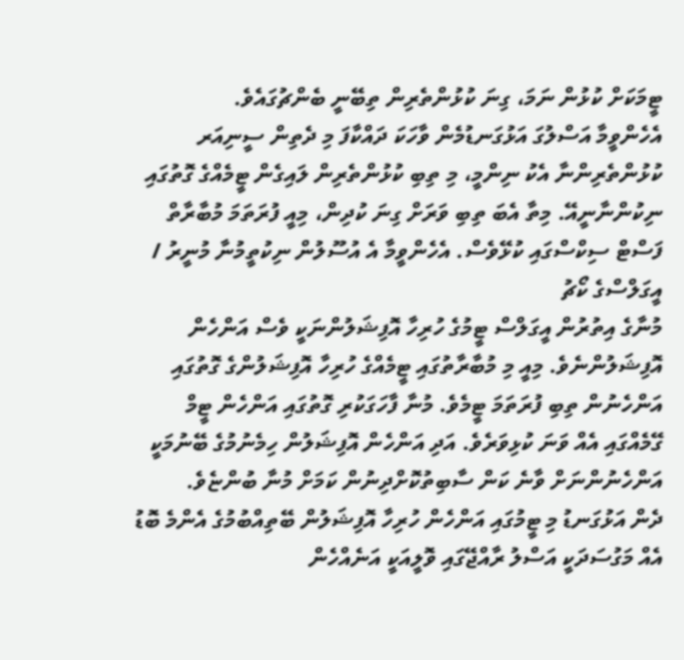ޓީމަކަށް ކުޅުން ނަމަ، ގިނަ ކުޅުންތެރިން ތިބޭނީ ބެންޗުގައެވެ.
އެހެންވީމާ އަސްލުގަ އަޅުގަނޑުމެން ވާހަކަ ދައްކާފަ މި ދެތިން ސީނިއަރ ކުޅުންތެރިންނާ އެކު ނިންމީ، މި ތިބި ކުޅުންތެރިން ލައިގެން ޓީމެއްގެ ގޮތުގައި ނިކުންނާނީއޭ. މިތާ އެބަ ތިބި ވަރަށް ގިނަ ކުދިން، މިއީ ފުރަތަމަ މުބާރާތް ފަސްޓް ސިކްސްގައި ކުޅޭވެސް. އެހެންވީމާ އެ އުސޫލުން ނިކުތީމުނާ މުނީރު / އީގަލްސްގެ ކޯޗު
މުނާގެ އިތުރުން އީގަލްސް ޓީމުގެ ހުރިހާ އޮފިޝަލުންނަކީ ވެސް އަންހެން އޮފިޝަލުންނެވެ. މިއީ މި މުބާރާތުގައި ޓީމެއްގެ ހުރިހާ އޮފިޝަލުންގެ ގޮތުގައި އަންހެނުން ތިބި ފުރަތަމަ ޓީމެވެ. މުނާ ފާހަގަކުރި ގޮތުގައި އަންހެން ޓީމް ގޭމެއްގައި އެއް ވަނަ ކުޅިވަރެވެ. އަދި އަންހެން އޮފިޝަލުން ހިމެނުމުގެ ބޭނުމަކީ އަންހެނުންނަށް ވާނެ ކަން ސާބިތުކޮށްދިނުން ކަމަށް މުނާ ބުންޏެވެ.
ދެން އަޅުގަނޑު މި ޓީމުގައި އަންހެން ހުރިހާ އޮފިޝަލުން ބޭތިއްބުމުގެ އެންމެ ބޮޑު އެއް މަގުސަދަކީ އަސްލު ރާއްޖޭގައި ވޮލީއަކީ އަނެއްހެން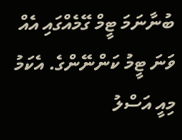ބުނާނަމަ ޓީމް ގޭމެއްގައި އެއް ވަނަ ޓީމު ކަންނޭންގެ. އެކަމު މިއީ އަސްލު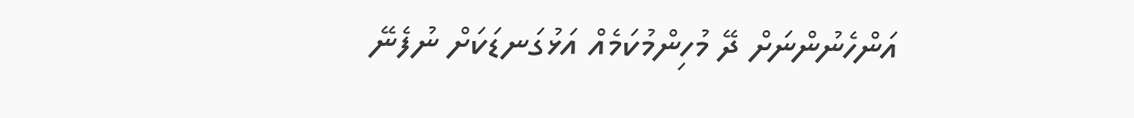އަންހެނުންނަށް ދޭ މުހިންމުކަމެއް އަޅުގަނޑަކަށް ނުފެނޭ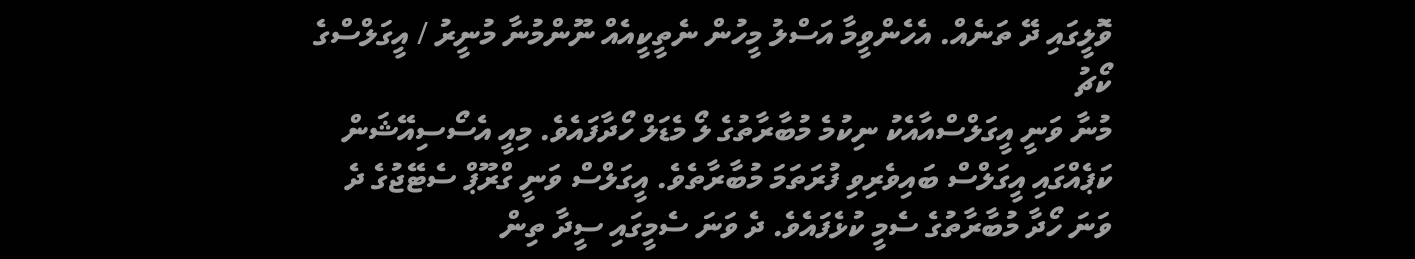ވޮލީގައި ދޭ ތަނެއް. އެހެންވީމާ އަސްލު މީހުން ނެތީކީއެއް ނޫންމުނާ މުނީރު / އީގަލްސްގެ ކޯޗު
މުނާ ވަނީ އީގަލްސްއާއެކު ނިކުމެ މުބާރާތުގެ ލޯ މެޑަލް ހޯދާފައެވެ. މިއީ އެސޯސިއޭޝަން ކަޕެއްގައި އީގަލްސް ބައިވެރިވި ފުރަތަމަ މުބާރާތެވެ. އީގަލްސް ވަނީ ގްރޫޕް ސެޓޭޖުގެ ދެ ވަނަ ހޯދާ މުބާރާތުގެ ސެމީ ކުޅެފައެވެ. ދެ ވަނަ ސެމީގައި ސީދާ ތިން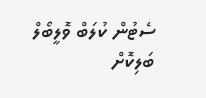ސެޓުން ކުލަބް ވޮލީބޯލް ބަލިކޮށް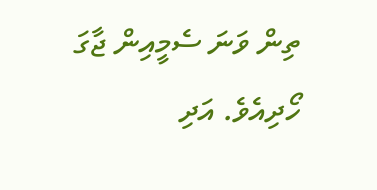ތިން ވަނަ ސެމީއިން ޖާގަ ހޯދިއެވެ. އަދި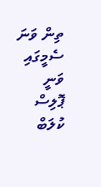ތިން ވަނަ ސެމީގައި ވަނީ ޕޮލިސް ކުލަބް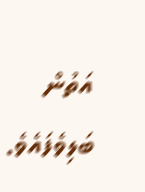އަތުން ބަލިވެފައެވެ.